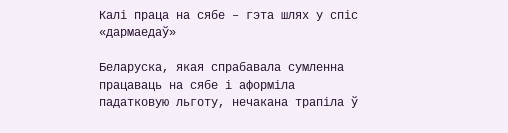Калі праца на сябе – гэта шлях у спіс «дармаедаў»

Беларуска, якая спрабавала сумленна працаваць на сябе і аформіла падатковую льготу, нечакана трапіла ў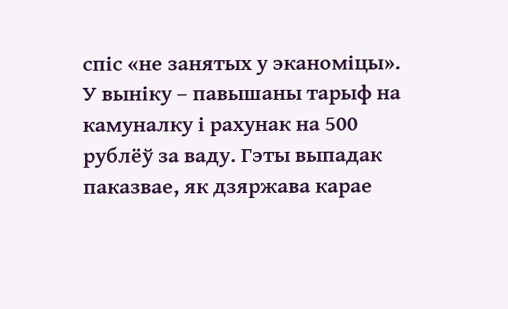спіс «не занятых у эканоміцы». У выніку – павышаны тарыф на камуналку і рахунак на 500 рублёў за ваду. Гэты выпадак паказвае, як дзяржава карае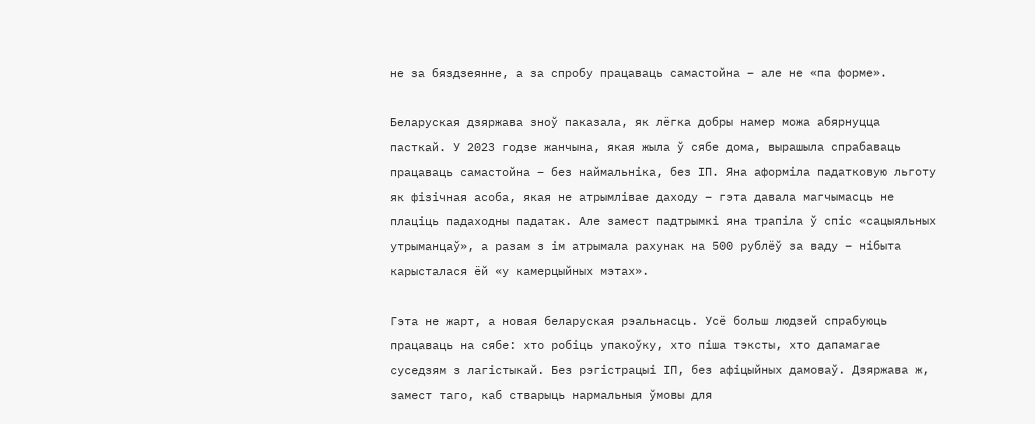не за бяздзеянне, а за спробу працаваць самастойна – але не «па форме».

Беларуская дзяржава зноў паказала, як лёгка добры намер можа абярнуцца пасткай. У 2023 годзе жанчына, якая жыла ў сябе дома, вырашыла спрабаваць працаваць самастойна – без наймальніка, без ІП. Яна аформіла падатковую льготу як фізічная асоба, якая не атрымлівае даходу – гэта давала магчымасць не плаціць падаходны падатак. Але замест падтрымкі яна трапіла ў спіс «сацыяльных утрыманцаў», а разам з ім атрымала рахунак на 500 рублёў за ваду – нібыта карысталася ёй «у камерцыйных мэтах».

Гэта не жарт, а новая беларуская рэальнасць. Усё больш людзей спрабуюць працаваць на сябе: хто робіць упакоўку, хто піша тэксты, хто дапамагае суседзям з лагістыкай. Без рэгістрацыі ІП, без афіцыйных дамоваў. Дзяржава ж, замест таго, каб стварыць нармальныя ўмовы для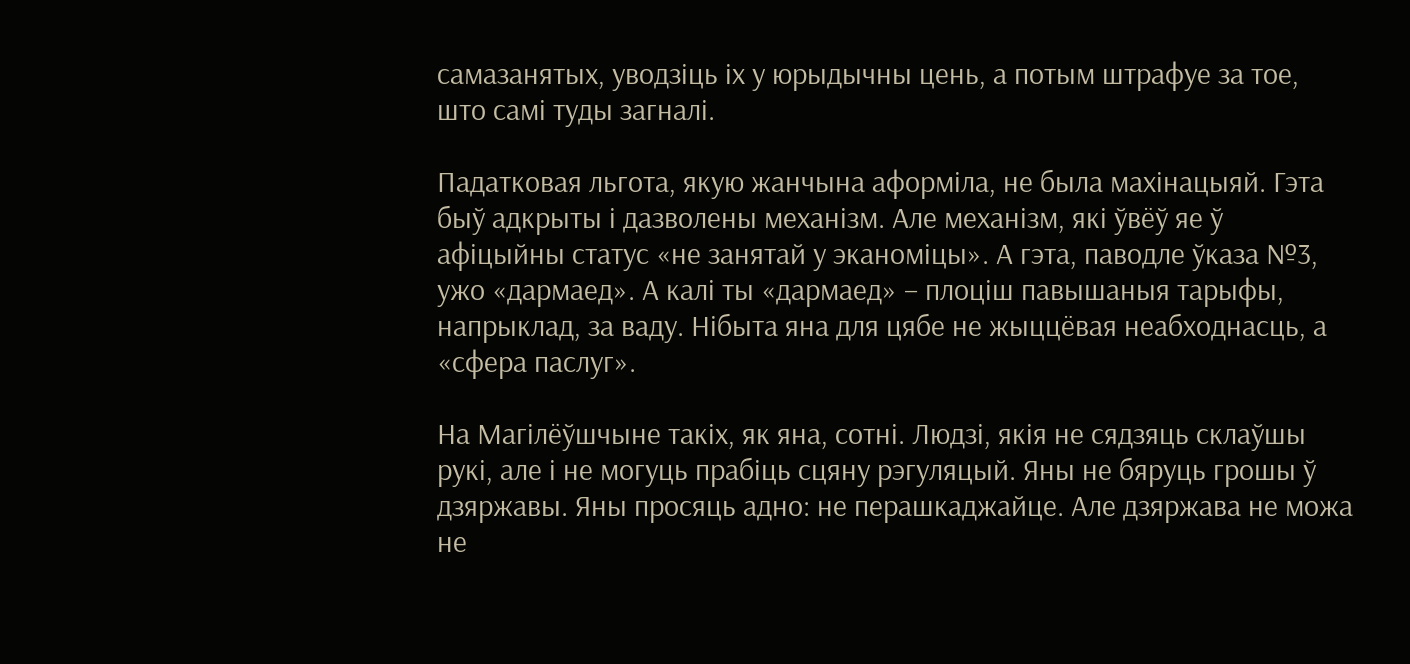самазанятых, уводзіць іх у юрыдычны цень, а потым штрафуе за тое, што самі туды загналі.

Падатковая льгота, якую жанчына аформіла, не была махінацыяй. Гэта быў адкрыты і дазволены механізм. Але механізм, які ўвёў яе ў афіцыйны статус «не занятай у эканоміцы». А гэта, паводле ўказа №3, ужо «дармаед». А калі ты «дармаед» – плоціш павышаныя тарыфы, напрыклад, за ваду. Нібыта яна для цябе не жыццёвая неабходнасць, а «сфера паслуг».

На Магілёўшчыне такіх, як яна, сотні. Людзі, якія не сядзяць склаўшы рукі, але і не могуць прабіць сцяну рэгуляцый. Яны не бяруць грошы ў дзяржавы. Яны просяць адно: не перашкаджайце. Але дзяржава не можа не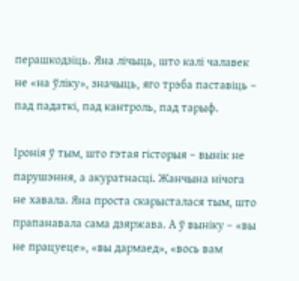перашкодзіць. Яна лічыць, што калі чалавек не «на ўліку», значыць, яго трэба паставіць – пад падаткі, пад кантроль, пад тарыф.

Іронія ў тым, што гэтая гісторыя – вынік не парушэння, а акуратнасці. Жанчына нічога не хавала. Яна проста скарысталася тым, што прапанавала сама дзяржава. А ў выніку – «вы не працуеце», «вы дармаед», «вось вам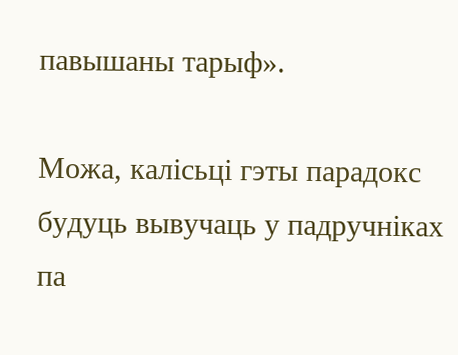павышаны тарыф».

Можа, калісьці гэты парадокс будуць вывучаць у падручніках па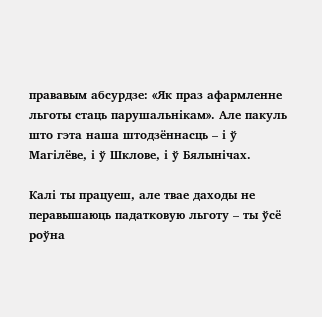прававым абсурдзе: «Як праз афармленне льготы стаць парушальнікам». Але пакуль што гэта наша штодзённасць – і ў Магілёве, і ў Шклове, і ў Бялынічах.

Калі ты працуеш, але твае даходы не перавышаюць падатковую льготу – ты ўсё роўна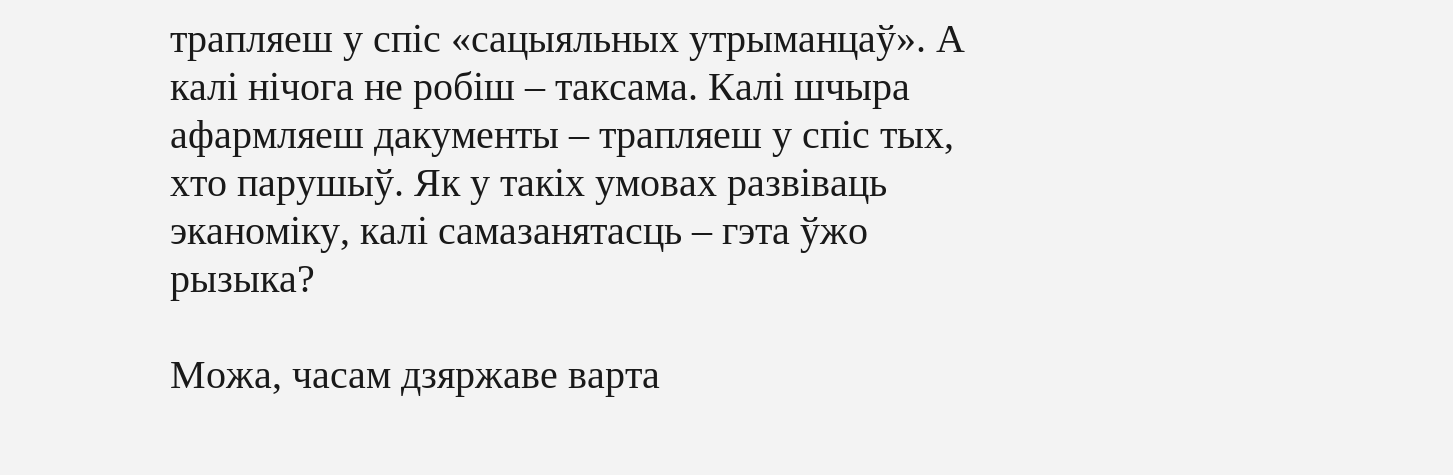трапляеш у спіс «сацыяльных утрыманцаў». А калі нічога не робіш – таксама. Калі шчыра афармляеш дакументы – трапляеш у спіс тых, хто парушыў. Як у такіх умовах развіваць эканоміку, калі самазанятасць – гэта ўжо рызыка?

Можа, часам дзяржаве варта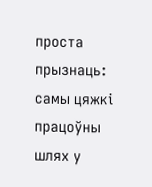проста прызнаць: самы цяжкі працоўны шлях у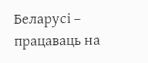Беларусі – працаваць на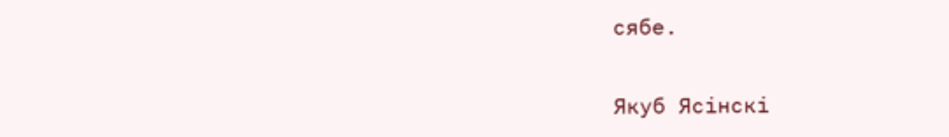сябе.

Якуб Ясінскі